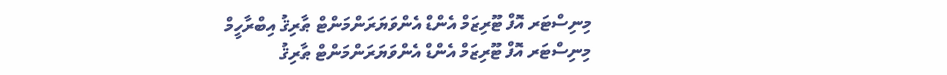މިނިސްޓަރ އޮފް ޓޫރިޒަމް އެންޑް އެންވަޔަރަންމަންޓް ޠާރިޤު އިބްރާހީމް
މިނިސްޓަރ އޮފް ޓޫރިޒަމް އެންޑް އެންވަޔަރަންމަންޓް ޠާރިޤު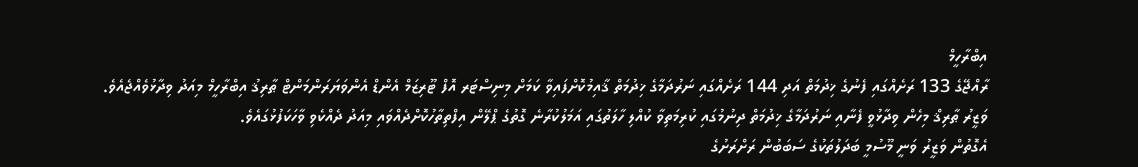އިބްރާހީމް
ރާއްޖޭގެ 133 ރަށެއްގައި ފެނުގެ ޚިދުމަތް އަދި 144 ރަށެއްގައި ނަރުދަމާގެ ޚިދުމަތް ޤާއިމުކޮށްފައިވާ ކަމަށް މިނިސްޓަރ އޮފް ޓޫރިޒަމް އެންޑް އެންވަޔަރަންމަންޓް ޠާރިޤު އިބްރާހީމް މިއަދު ވިދާޅުވެއްޖެއެވެ.
ވަޒީރު ޠާރިޤް މިހެން ވިދާޅުވީ ފެނާއި ނަރުދަމާގެ ޚިދުމަތް ދިނުމުގައި ކުރިމަތިވާ ކުއްލި ހާލަތުގައި އަމަލުކުރާނެ ގޮތުގެ ޕްލޭން އިފްތިތާހުކޮށްދެއްވައި މިއަދު ދެއްކެވި ވާހަކަފުޅުގައެވެ.
އެގޮތުން ވަޒީރު ވަނީ މޫސުމީ ބަދަލުތަކުގެ ސަބަބުން ރަށްރަށުގެ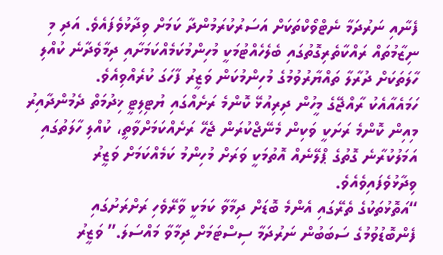ފެނާއި ނަރުދަމާ ނެޓްވޯކްތަކަށް އަސަރުކުރަމުންދާ ކަމަށް ވިދާޅުވެފައެވެ. އަދި މި ނިޒާމުތައް ރައްކާތެރިގޮތުގައި ބެލެހެއްޓުމަކީ މުހިންމުކަމެއްކަމަށާއި ދިމާވެދާނެ ކުއްލި ހާލަތަކަށް ދުރާލާ ތައްޔާރުވުމުގެ މުހިންމުކަން ވަޒީރު ފާހަގަ ކުރެއްވިއެވެ.
ހަމައެއާއެކު ރާއްޖޭގެ މީހުން ދިރިއުޅޭ ކޮންމެ ރަށެއްގައި ޔުޓިލިޓީ ޚިދުމަތް ދެމުންދާއިރު މިއިން ކޮންމެ ރަށަކީ ވަކިން މެނޭޖްކުރަން ޖެހޭ ރަށެއްކަމަށްވާތީ، ކުއްލި ހާލަތުގައި އަމަލުކުރާނެ ގޮތުގެ ޕްލޭނެއް އޮތުމަކީ ވަރަށް މުހިންމު ކަމެއްކަމަށް ވަޒީރު ވިދާޅުވެފައިވެއެވެ.
“އަތޮޅުތަކުގެ ތެރޭގައި އެންމެ ބޮޑަށް ދިމާވާ ކަމަކީ ވާރޭވެހި ރަށްރަށުގައި ފެންބޮޑުވުމުގެ ސަބަބުން ނަރުދަމާ ސިސްޓަމަށް ދިމާވާ މައްސަލަ.” ވަޒީރު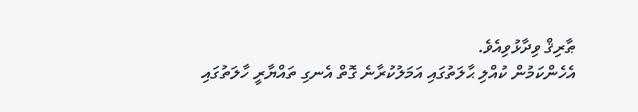ޠާރިޤް ވިދާޅުވިއެވެ.
އެހެންކަމުން ކުއްލި ޙާލަތުގައި އަމަލުކުރާނެ ގޮތް އެނގި ތައްޔާރީ ހާލަތުގައި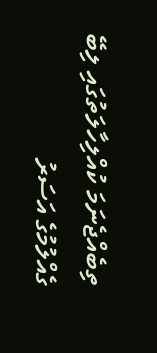ތިބެއްޖެނަމަ ކުއްލިހާލަތުގައި ލިބޭ ގެއްލުމުގެ އަސަރު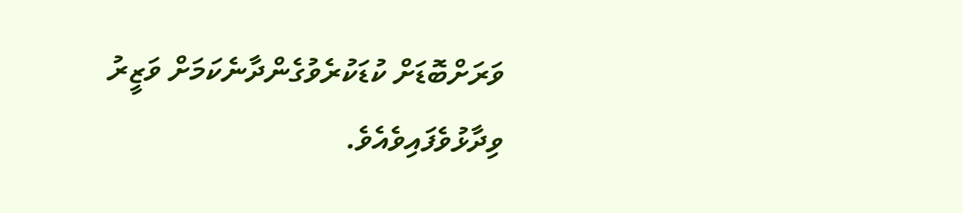ވަރަށްބޮޑަށް ކުޑަކުރެވުގެންދާނެކަމަށް ވަޒީރު ވިދާޅުވެފައިވެއެވެ.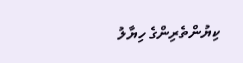ކިޔުންތެރިންގެ ހިޔާލު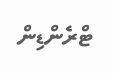ޓްރެންޑިން